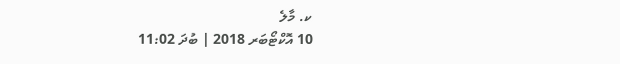ކ. މާލެ
10 އޮކްޓޯބަރ 2018 | ބުދަ 11:02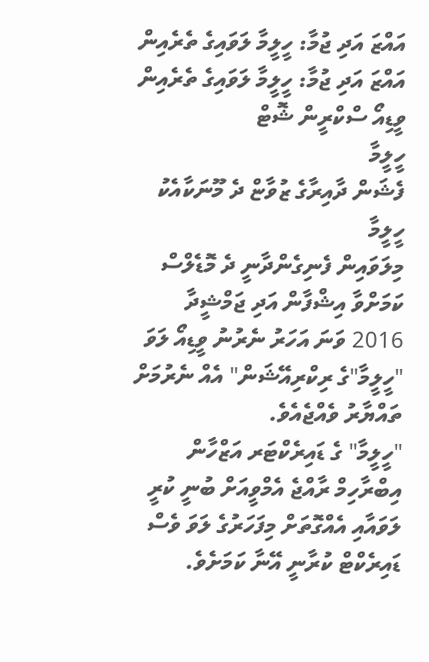އައްޒަ އަދި ޖުމާ: ހީލީމާ ލަވައިގެ ތެރެއިން
އައްޒަ އަދި ޖުމާ: ހީލީމާ ލަވައިގެ ތެރެއިން
ވީޑިއޯ ސްކްރީން ޝޮޓް
ހީލީމާ
ފެޝަން ދާއިރާގެ ޒުވާޏް ދެ މޫނަކާއެކު ހީލީމާ
މިލަވައިން ފެނިގެންދާނީ ދެ މޮޑެލްސް ކަމަށްވާ އިޝްފާން އަދި ޖަމްޝީދާ
2016 ވަނަ އަހަރު ނެރުނު ވީޑިއޯ ލަވަ "ހީލީމާ"ގެ ރިކްރިއޭޝަން" އެއް ނެރުމަށް ތައްޔާރު ވެއްޖެއެވެ.
"ހީލީމާ" ގެ ޑައިރެކްޓަރ އަޒްހާން އިބްރާހިމް ރާއްޖެ އެމްވީއަށް ބުނީ ކުރީ ލަވައާއި އެއްގޮތަށް މިފަހަރުގެ ލަވަ ވެސް ޑައިރެކްޓް ކުރާނީ އޭނާ ކަމަށެވެ.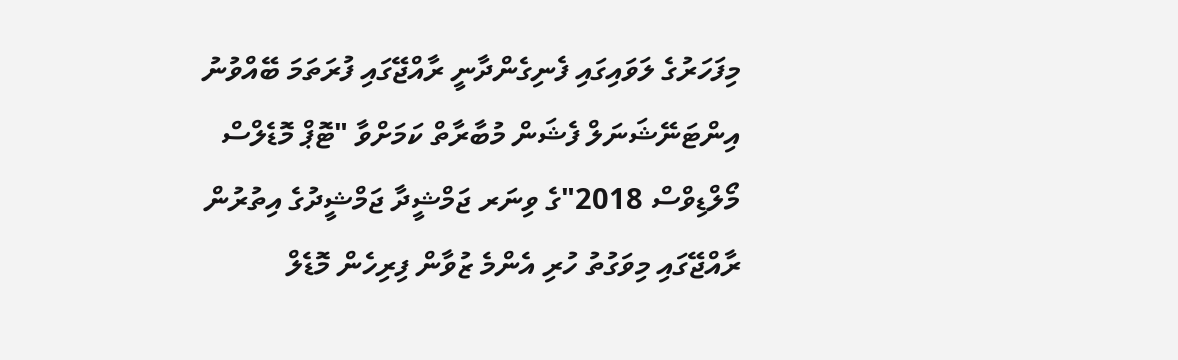މިފަހަރުގެ ލަވައިގައި ފެނިގެންދާނީ ރާއްޖޭގައި ފުރަތަމަ ބޭއްވުނު އިންޓަނޭޝަނަލް ފެޝަން މުބާރާތް ކަމަށްވާ "ޓޮޕް މޮޑެލްސް މޯލްޑިވްސް 2018"ގެ ވިނަރ ޖަމްޝީދާ ޖަމްޝީދުގެ އިތުރުން ރާއްޖޭގައި މިވަގުތު ހުރި އެންމެ ޒުވާން ފިރިހެން މޮޑެލް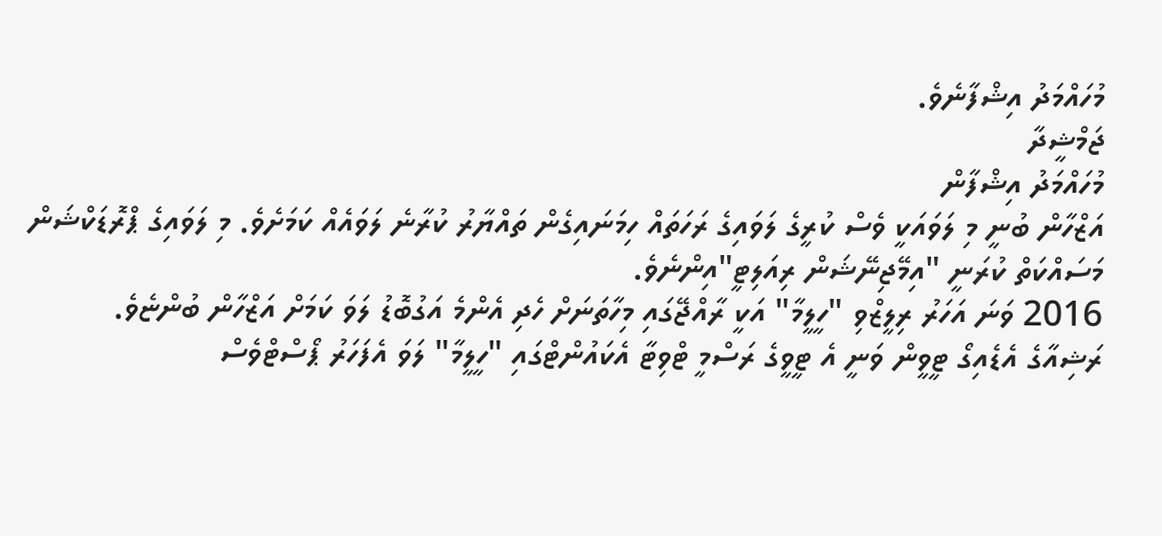މުހައްމަދު އިޝްފާނެވެ.
ޖަމްޝީދާ
މުހައްމަދު އިޝްފާން
އަޒްހާން ބުނީ މި ލަވައަކީ ވެސް ކުރީގެ ލަވައިގެ ރަހަތައް ހިމަނައިގެން ތައްޔާރު ކުރާނެ ލަވައެއް ކަމަށެވެ. މި ލަވައިގެ ޕްރޮޑަކްޝަން މަސައްކަތް ކުރަނީ "އިމޭޖިނޭޝަން ރިއަލިޓީ"އިންނެވެ.
2016 ވަނަ އަހަރު ރިލީޒްވި "ހީލީމާ" އަކީ ރާއްޖޭގައި މިހާތަނަށް ހެދި އެންމެ އަގުބޮޑު ލަވަ ކަމަށް އަޒްހާން ބުންޏެވެ.
ރަޝިއާގެ އެޑެއިގޯ ޓީވީން ވަނީ އެ ޓީވީގެ ރަސްމީ ޓްވިޓާ އެކައުންޓްގައި "ހީލީމާ" ލަވަ އެފަހަރު ޕޯސްޓްވެސް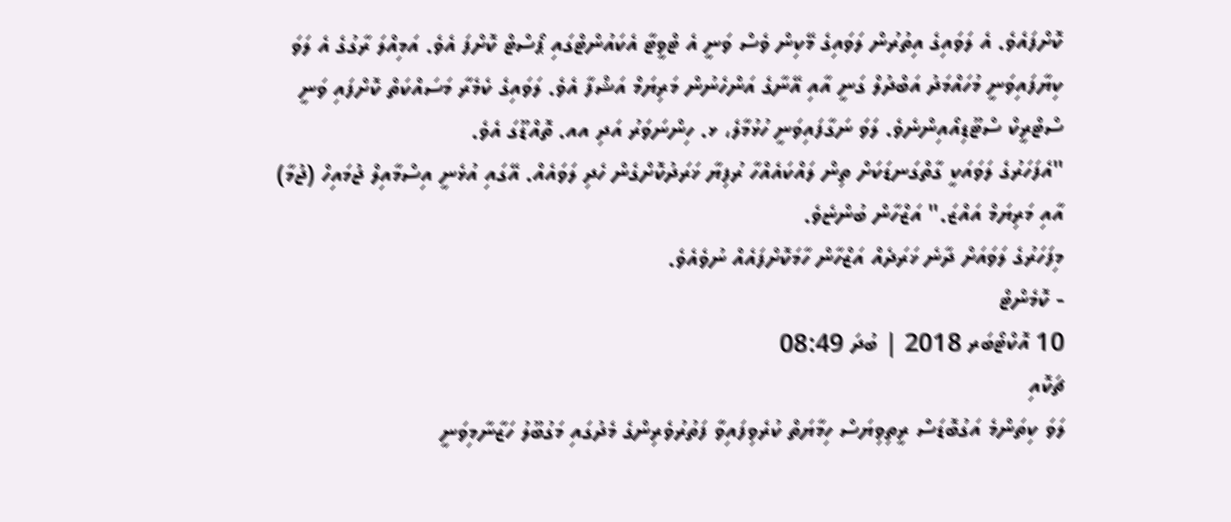ކޮށްފައެވެ. އެ ލަވައިގެ އިތުރުން ލަވައިގެ މޭކިން ވެސް ވަނީ އެ ޓްވީޓާ އެކައުންޓްގައި ޕޯސްޓް ކޮށްފަ އެވެ. އަމިއްލަ ރާގުގެ އެ ލަވަ ކިޔާފައިވަނީ މުހައްމަދު އަބްދުލް ގަނީ އާއި އޭނާގެ އަންހެނުން މަރިޔަމް އަޝްފާ އެވެ. ލަވައިގެ ކެމެރާ މަސައްކަތް ކޮށްފައި ވަނީ ސްޓްރީކް ސްޓޫޑިއޯއިންނެވެ. ލަވަ ނަގާފައިވަނީ ހުޅުމާލެ، ޅ. ހިންނަވަރު އަދި އއ. ތޮއްޑޫގަ އެވެ.
"އެފަހަރުގެ ލަވައަކީ ގާތްގަނޑަކަށް ތިން ލައްކައެއްހާ ރުފިޔާ ޚަރަދުކޮށްގެން ހެދި ލަވައެއް. އޭގައި އުޅެނީ އިސްމާއިލް ޖުމައިހް (ޖުމާ) އާއި މަރިޔަމް އައްޒަ." އަޒްހާން ބުންޏެވެ.
މިފަހަރުގެ ލަވައަށް ދާނެ ޚަރަދެއް އަޒްހާން ހާމަކޮށްފައެއް ނުވެއެވެ.
- ކޮމެންޓް
10 އޮކްޓޯބަރ 2018 | ބުދަ 08:49
ޗަކޮއި
ލަވަ ކިތަންމެ އަގުބޮޑަސް ރީތިވިޔަސް ހިމާޔަތް ކުރެވިފައިވާ ފަތުރުވެރިންގެ މެދުގައި މަގުބޫލު ހަޒާނާމިވަނީ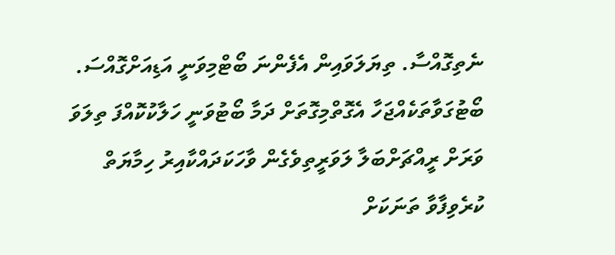ނެތިގޮއްސާ. ތިޔަލަވައިން އެފެންނަ ބޯޓްމިވަނީ އަޑިއަށްގޮއްސަ. ބޯޓުގަވާތަކެއްޖަހާ އެގޮތްމިގޮތަށް ދަމާ ބޯޓުވަނީ ހަލާކުކޮއްފަ ތިލަވަ ވަރަށް ރީއްޗަށްބަލާ ލަވަރީތިވެގެން ވާހަކަދައްކާއިރު ހިމާޔަތް ކުރެވިފާވާ ތަނަކަށް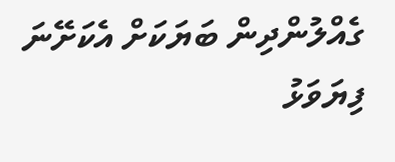ގެއްލުންދިން ބަޔަކަށް އެކަށޭނަ ފިޔަވަޅު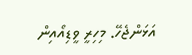އަޅަންޖެހޭ. މިހިރީ ވީޑިއޯއިން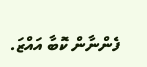ފެންނާން ކޮބާ އައްޒަ.